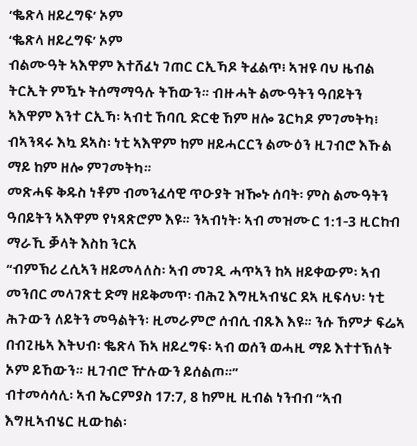‘ቈጽላ ዘይረግፍ’ ኦም
‘ቈጽላ ዘይረግፍ’ ኦም
ብልሙዓት ኣእዋም እተሸፈነ ገጠር ርኢኻዶ ትፈልጥ፧ ኣዝዩ ባህ ዜብል ትርኢት ምዃኑ ትሰማማዓሉ ትኸውን። ብዙሓት ልሙዓትን ዓበይትን ኣእዋም እንተ ርኢኻ፡ ኣብቲ ኸባቢ ድርቂ ኸም ዘሎ ጌርካዶ ምገመትካ፧ ብኣንጻሩ እኳ ደኣስ፡ ነቲ ኣእዋም ከም ዘይሓርርን ልሙዕን ዚገብሮ እኹል ማይ ከም ዘሎ ምገመትካ።
መጽሓፍ ቅዱስ ነቶም ብመንፈሳዊ ጥዑያት ዝዀኑ ሰባት፡ ምስ ልሙዓትን ዓበይትን ኣእዋም የነጻጽሮም እዩ። ንኣብነት፡ ኣብ መዝሙር 1:1-3 ዚርከብ ማራኺ ቓላት እስከ ንርአ
“ብምኽሪ ረሲኣን ዘይመላለስ፡ ኣብ መገዲ ሓጥኣን ከኣ ዘይቀውም፡ ኣብ መንበር መላገጽቲ ድማ ዘይቅመጥ፡ ብሕጊ እግዚኣብሄር ደኣ ዚፍሳህ፡ ነቲ ሕጉውን ለይትን መዓልትን፡ ዚመራምሮ ሰብሲ ብጹእ እዩ። ንሱ ኸምታ ፍሬኣ በብጊዜኣ እትህብ፡ ቈጽላ ኸኣ ዘይረግፍ፡ ኣብ ወሰን ወሓዚ ማይ እተተኽለት ኦም ይኸውን። ዚገብሮ ዅሉውን ይሰልጦ።”
ብተመሳሳሊ፡ ኣብ ኤርምያስ 17:7, 8 ከምዚ ዚብል ነንብብ “ኣብ እግዚኣብሄር ዚውከል፡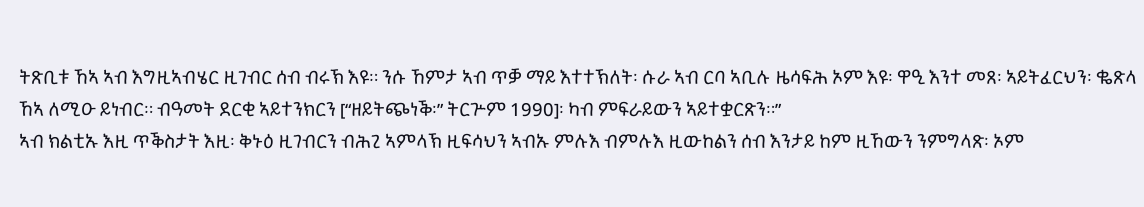ትጽቢቱ ኸኣ ኣብ እግዚኣብሄር ዚገብር ሰብ ብሩኽ እዩ። ንሱ ኸምታ ኣብ ጥቓ ማይ እተተኽለት፡ ሱራ ኣብ ርባ ኣቢሉ ዜሳፍሕ ኦም እዩ፡ ዋዒ እንተ መጸ፡ ኣይትፈርህን፡ ቈጽላ ኸኣ ለሚዑ ይነብር። ብዓመት ደርቂ ኣይተንክርን [“ዘይትጭነቕ፡” ትርጕም 1990]፡ ካብ ምፍራይውን ኣይተቋርጽን።”
ኣብ ክልቲኡ እዚ ጥቕስታት እዚ፡ ቅኑዕ ዚገብርን ብሕጊ ኣምላኽ ዚፍሳህን ኣብኡ ምሉእ ብምሉእ ዚውከልን ሰብ እንታይ ከም ዚኸውን ንምግላጽ፡ ኦም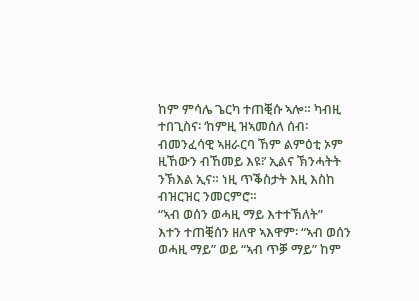ከም ምሳሌ ጌርካ ተጠቒሱ ኣሎ። ካብዚ ተበጊስና፡ ‘ከምዚ ዝኣመሰለ ሰብ፡ ብመንፈሳዊ ኣዘራርባ ኸም ልምዕቲ ኦም ዚኸውን ብኸመይ እዩ፧’ ኢልና ኽንሓትት ንኽእል ኢና። ነዚ ጥቕስታት እዚ እስከ ብዝርዝር ንመርምሮ።
“ኣብ ወሰን ወሓዚ ማይ እተተኽለት”
እተን ተጠቒሰን ዘለዋ ኣእዋም፡ “ኣብ ወሰን ወሓዚ ማይ” ወይ “ኣብ ጥቓ ማይ” ከም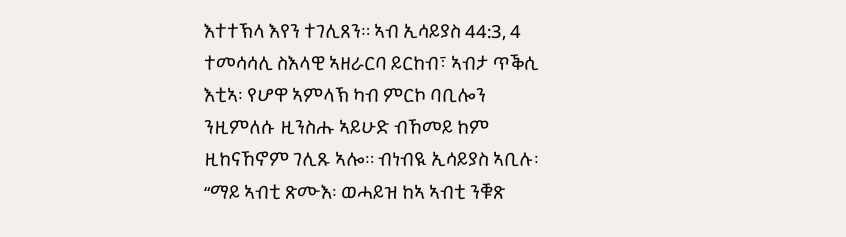እተተኽላ እየን ተገሊጸን። ኣብ ኢሳይያስ 44:3, 4 ተመሳሳሊ ስእላዊ ኣዘራርባ ይርከብ፣ ኣብታ ጥቕሲ እቲኣ፡ የሆዋ ኣምላኽ ካብ ምርኮ ባቢሎን ንዚምለሱ ዚንስሑ ኣይሁድ ብኸመይ ከም ዚከናኸኖም ገሊጹ ኣሎ። ብነብዪ ኢሳይያስ ኣቢሉ፡ “ማይ ኣብቲ ጽሙእ፡ ወሓይዝ ከኣ ኣብቲ ንቑጽ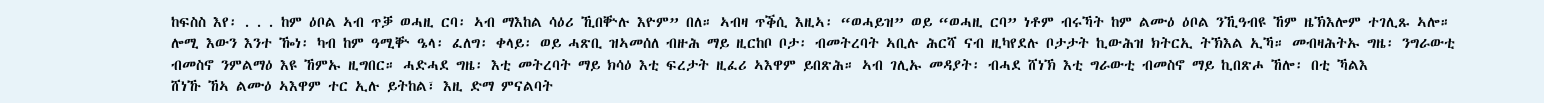ከፍስስ እየ፡ . . . ከም ዕቦል ኣብ ጥቓ ወሓዚ ርባ፡ ኣብ ማእከል ሳዕሪ ኺበቝሉ እዮም” በለ። ኣብዛ ጥቕሲ እዚኣ፡ “ወሓይዝ” ወይ “ወሓዚ ርባ” ነቶም ብሩኻት ከም ልሙዕ ዕቦል ንኺዓብዩ ኸም ዜኽእሎም ተገሊጹ ኣሎ።
ሎሚ እውን እንተ ዀነ፡ ካብ ከም ዓሚቝ ዔላ፡ ፈለግ፡ ቀላይ፡ ወይ ሓጽቢ ዝኣመሰለ ብዙሕ ማይ ዚርከቦ ቦታ፡ ብመትረባት ኣቢሉ ሕርሻ ናብ ዚካየደሉ ቦታታት ኪውሕዝ ክትርኢ ትኽእል ኢኻ። መብዛሕትኡ ግዜ፡ ንግራውቲ ብመስኖ ንምልማዕ እዩ ኸምኡ ዚግበር። ሓድሓደ ግዜ፡ እቲ መትረባት ማይ ክሳዕ እቲ ፍረታት ዚፈሪ ኣእዋም ይበጽሕ። ኣብ ገሊኡ መዳያት፡ ብሓደ ሸነኽ እቲ ግራውቲ ብመስኖ ማይ ኪበጽሖ ኸሎ፡ በቲ ኻልእ
ሸነኹ ኸኣ ልሙዕ ኣእዋም ተር ኢሉ ይትከል፣ እዚ ድማ ምናልባት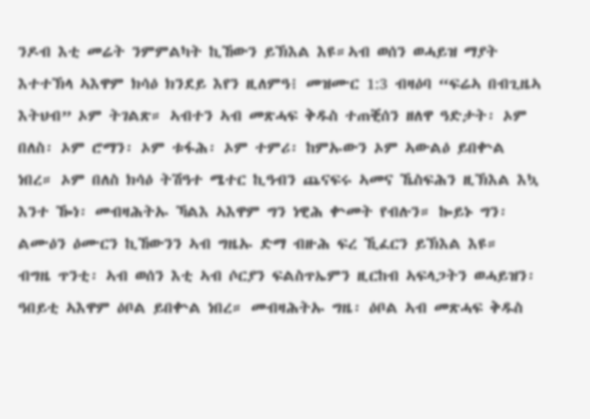ንዶብ እቲ መሬት ንምምልካት ኪኸውን ይኽእል እዩ።ኣብ ወሰን ወሓይዝ ማያት እተተኽላ ኣእዋም ክሳዕ ክንደይ እየን ዚለምዓ፧ መዝሙር 1:3 ብዛዕባ “ፍሬኣ በብጊዜኣ እትህብ” ኦም ትገልጽ። ኣብተን ኣብ መጽሓፍ ቅዱስ ተጠቒሰን ዘለዋ ዓድታት፡ ኦም በለስ፡ ኦም ሮማን፡ ኦም ቱፋሕ፡ ኦም ተምሪ፡ ከምኡውን ኦም ኣውልዕ ይበቍል ነበረ። ኦም በለስ ክሳዕ ትሽዓተ ሜተር ኪዓብን ጨናፍሩ ኣመና ኼስፍሕን ዚኽእል እኳ እንተ ዀነ፡ መብዛሕትኡ ኻልእ ኣእዋም ግን ነዊሕ ቍመት የብሉን። ኰይኑ ግን፡ ልሙዕን ዕሙርን ኪኸውንን ኣብ ግዜኡ ድማ ብዙሕ ፍረ ኺፈርን ይኽእል እዩ።
ብግዜ ጥንቲ፡ ኣብ ወሰን እቲ ኣብ ሶርያን ፍልስጥኤምን ዚርከብ ኣፍላጋትን ወሓይዝን፡ ዓበይቲ ኣእዋም ዕቦል ይበቍል ነበረ። መብዛሕትኡ ግዜ፡ ዕቦል ኣብ መጽሓፍ ቅዱስ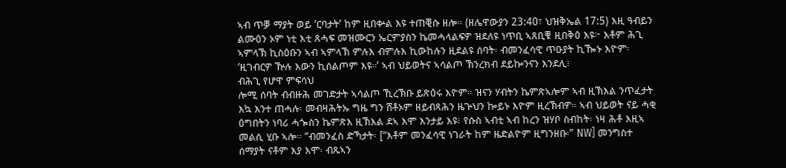ኣብ ጥቓ ማያት ወይ ‘ርባታት’ ከም ዚበቍል እዩ ተጠቒሱ ዘሎ። (ዘሌዋውያን 23:40፣ ህዝቅኤል 17:5) እዚ ዓብይን ልሙዕን ኦም ነቲ እቲ ጸሓፍ መዝሙርን ኤርምያስን ኬመሓላልፍዎ ዝደለዩ ነጥቢ ኣጸቢቑ ዚበቅዕ እዩ፦ እቶም ሕጊ ኣምላኽ ኪስዕቡን ኣብ ኣምላኽ ምሉእ ብምሉእ ኪውከሉን ዚደልዩ ሰባት፡ ብመንፈሳዊ ጥዑያት ኪዀኑ እዮም፡ ‘ዚገብርዎ ዅሉ እውን ኪሰልጦም እዩ።’ ኣብ ህይወትና ኣሳልጦ ኽንረክብ ደይኰንናን እንደሊ፧
ብሕጊ የሆዋ ምፍሳህ
ሎሚ ሰባት ብብዙሕ መገድታት ኣሳልጦ ኺረኽቡ ይጽዕሩ እዮም። ዝናን ሃብትን ኬምጽኣሎም ኣብ ዚኽእል ንጥፈታት እኳ እንተ ጠሓሉ፡ መብዛሕትኡ ግዜ ግን ሸቶኦም ዘይብጻሕን ዜጕህን ኰይኑ እዮም ዚረኽብዎ። ኣብ ህይወት ናይ ሓቂ ዕግበትን ነባሪ ሓጐስን ኬምጽእ ዚኽእል ደኣ እሞ እንታይ እዩ፧ የሱስ ኣብቲ ኣብ ከረን ዝሃቦ ስብከት፡ ነዛ ሕቶ እዚኣ መልሲ ሂቡ ኣሎ። “ብመንፈስ ድኻታት፡ [“እቶም መንፈሳዊ ነገራት ከም ዜድልዮም ዚግንዘቡ፡” NW] መንግስተ ሰማያት ናቶም እያ እሞ፡ ብጹኣን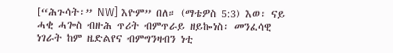[“ሕጉሳት፡” NW] እዮም” በለ። (ማቴዎስ 5:3) እወ፡ ናይ ሓቂ ሓጐስ ብዙሕ ጥሪት ብምጥራይ ዘይኰነስ፡ መንፈሳዊ ነገራት ከም ዜድልየና ብምግንዛብን ነቲ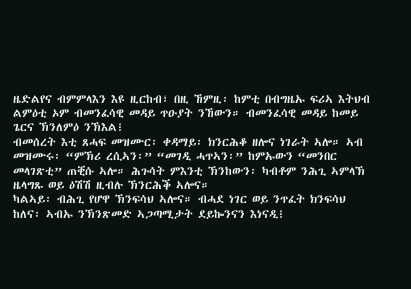ዜድልየና ብምምላእን እዩ ዚርከብ፣ በዚ ኸምዚ፡ ከምቲ በብግዜኡ ፍሪኣ እትህብ ልምዕቲ ኦም ብመንፈሳዊ መዳይ ጥዑያት ንኸውን። ብመንፈሳዊ መዳይ ከመይ ጌርና ኽንለምዕ ንኽእል፧
ብመሰረት እቲ ጸሓፍ መዝሙር፡ ቀዳማይ፡ ክንርሕቆ ዘሎና ነገራት ኣሎ። ኣብ መዝሙሩ፡ “ምኽሪ ረሲኣን፡” “መገዲ ሓጥኣን፡” ከምኡውን “መንበር መላገጽቲ” ጠቒሱ ኣሎ። ሕጉሳት ምእንቲ ኽንከውን፡ ካብቶም ንሕጊ ኣምላኽ ዜላግጹ ወይ ዕሽሽ ዚብሉ ኽንርሕቕ ኣሎና።
ካልኣይ፡ ብሕጊ የሆዋ ኽንፍሳህ ኣሎና። ብሓደ ነገር ወይ ንጥፈት ክንፍሳህ ከለና፡ ኣብኡ ንኽንጽመድ ኣጋጣሚታት ደይኰንናን እነናዲ፧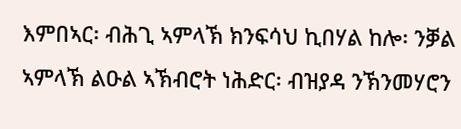እምበኣር፡ ብሕጊ ኣምላኽ ክንፍሳህ ኪበሃል ከሎ፡ ንቓል ኣምላኽ ልዑል ኣኽብሮት ነሕድር፡ ብዝያዳ ንኽንመሃሮን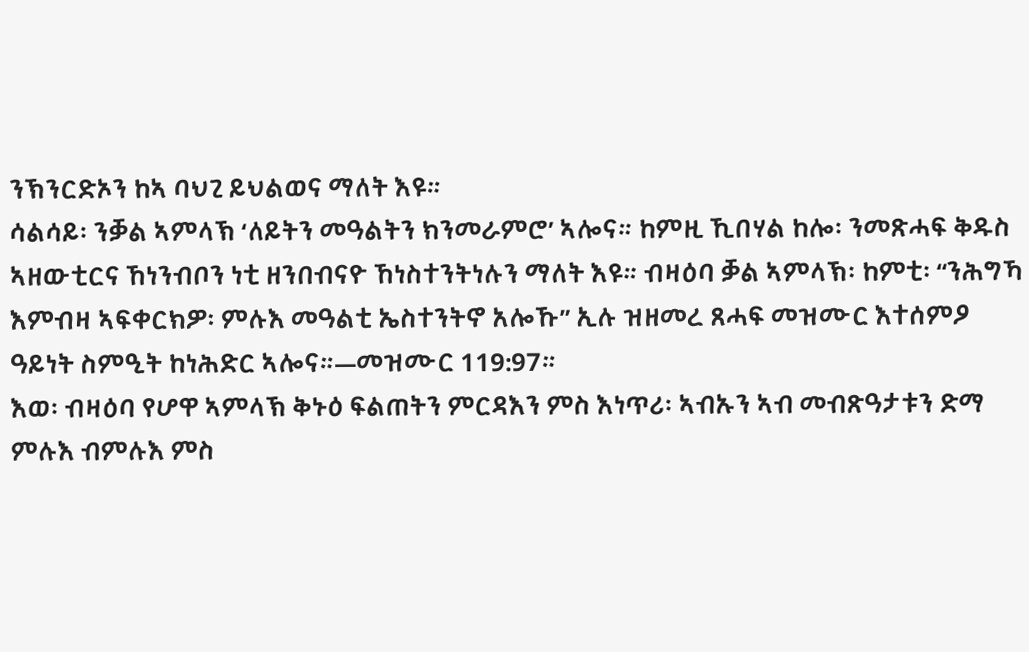ንኽንርድኦን ከኣ ባህጊ ይህልወና ማለት እዩ።
ሳልሳይ፡ ንቓል ኣምላኽ ‘ለይትን መዓልትን ክንመራምሮ’ ኣሎና። ከምዚ ኺበሃል ከሎ፡ ንመጽሓፍ ቅዱስ ኣዘውቲርና ኸነንብቦን ነቲ ዘንበብናዮ ኸነስተንትነሉን ማለት እዩ። ብዛዕባ ቓል ኣምላኽ፡ ከምቲ፡ “ንሕግኻ እምብዛ ኣፍቀርክዎ፡ ምሉእ መዓልቲ ኤስተንትኖ አሎኹ” ኢሉ ዝዘመረ ጸሓፍ መዝሙር እተሰምዖ ዓይነት ስምዒት ከነሕድር ኣሎና።—መዝሙር 119:97።
እወ፡ ብዛዕባ የሆዋ ኣምላኽ ቅኑዕ ፍልጠትን ምርዳእን ምስ እነጥሪ፡ ኣብኡን ኣብ መብጽዓታቱን ድማ ምሉእ ብምሉእ ምስ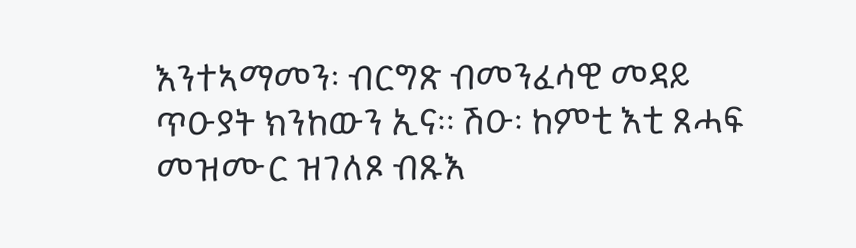እንተኣማመን፡ ብርግጽ ብመንፈሳዊ መዳይ ጥዑያት ክንከውን ኢና። ሽዑ፡ ከምቲ እቲ ጸሓፍ መዝሙር ዝገለጾ ብጹእ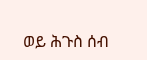ወይ ሕጉስ ሰብ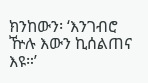ክንከውን፡ ‘እንገብሮ ዅሉ እውን ኪሰልጠና እዩ።’